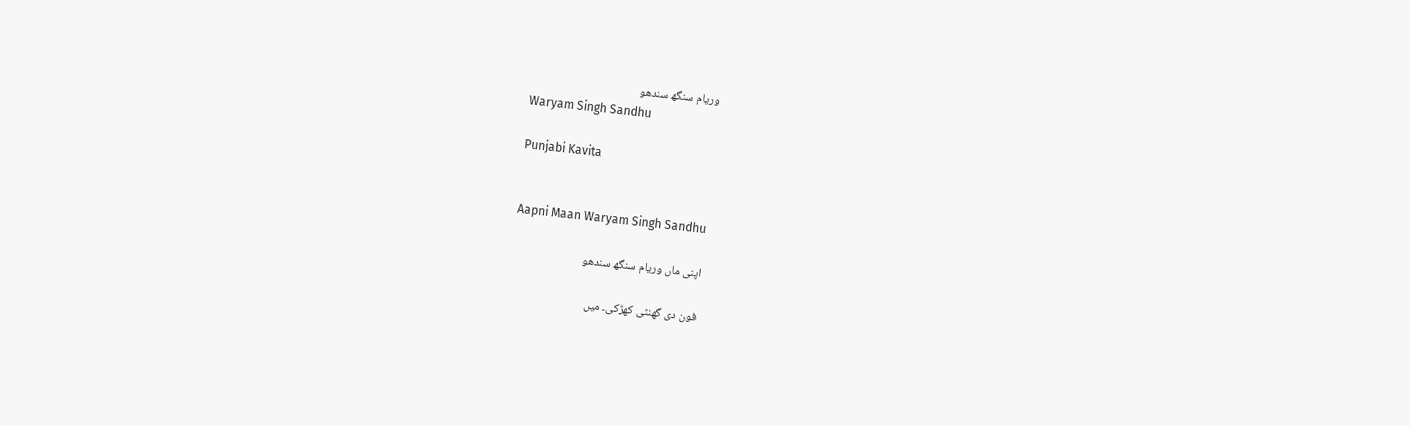وریام سنگھ سندھو
Waryam Singh Sandhu

Punjabi Kavita


Aapni Maan Waryam Singh Sandhu

اپنی ماں وریام سنگھ سندھو

فون دی گھنٹی کھڑکی۔ میں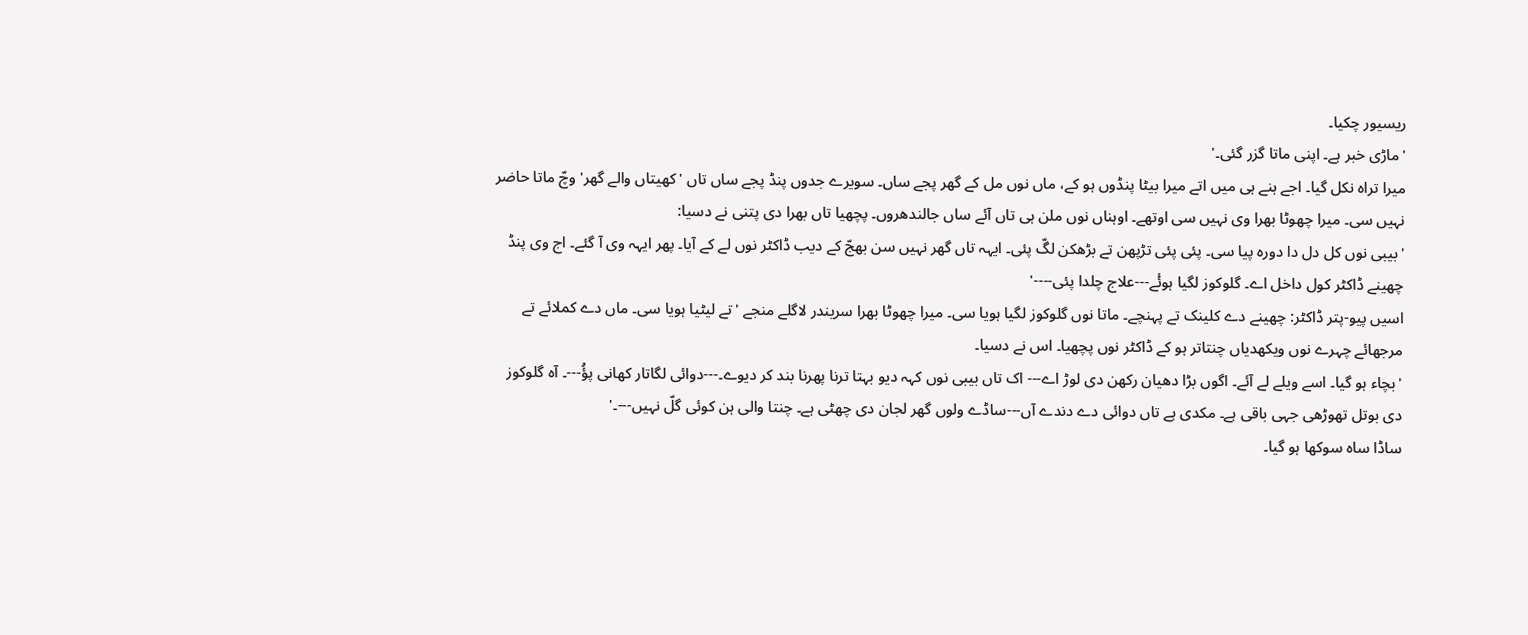ریسیور چکیا۔
'ماڑی خبر ہے۔ اپنی ماتا گزر گئی۔'
میرا تراہ نکل گیا۔ اجے ہنے ہی میں اتے میرا بیٹا پنڈوں ہو کے، ماں نوں مل کے گھر پجے ساں۔ سویرے جدوں پنڈ پجے ساں تاں 'کھیتاں والے گھر' وچّ ماتا حاضر نہیں سی۔ میرا چھوٹا بھرا وی نہیں سی اوتھے۔ اوہناں نوں ملن ہی تاں آئے ساں جالندھروں۔ پچھیا تاں بھرا دی پتنی نے دسیا:
'بیبی نوں کل دل دا دورہ پیا سی۔ پئی پئی تڑپھن تے بڑھکن لگّ پئی۔ ایہہ تاں گھر نہیں سن بھجّ کے دیب ڈاکٹر نوں لے کے آیا۔ پھر ایہہ وی آ گئے۔ اج وی پنڈ چھینے ڈاکٹر کول داخل اے۔ گلوکوز لگیا ہوئٔے---علاج چلدا پئی----'
اسیں پیو-پتر ڈاکٹر: چھینے دے کلینک تے پہنچے۔ ماتا نوں گلوکوز لگیا ہویا سی۔ میرا چھوٹا بھرا سریندر لاگلے منجے 'تے لیٹیا ہویا سی۔ ماں دے کملائے تے مرجھائے چہرے نوں ویکھدیاں چنتاتر ہو کے ڈاکٹر نوں پچھیا۔ اس نے دسیا۔
'بچاء ہو گیا۔ اسے ویلے لے آئے۔ اگوں بڑا دھیان رکھن دی لوڑ اے--- اک تاں بیبی نوں کہہ دیو بہتا ترنا پھرنا بند کر دیوے۔---دوائی لگاتار کھانی پؤُ---۔ آہ گلوکوز دی بوتل تھوڑھی جہی باقی ہے۔ مکدی ہے تاں دوائی دے دندے آں---ساڈے ولوں گھر لجان دی چھٹی ہے۔ چنتا والی ہن کوئی گلّ نہیں---۔'
ساڈا ساہ سوکھا ہو گیا۔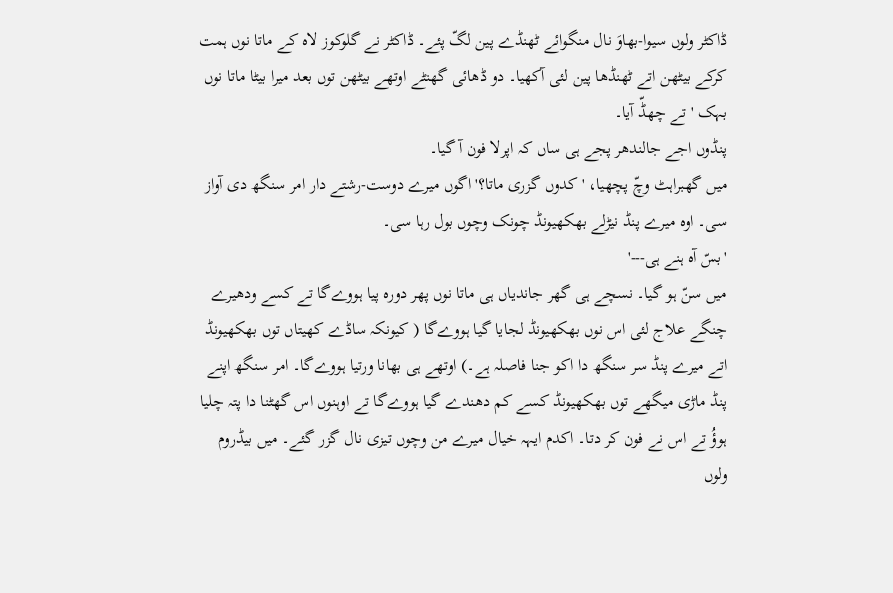ڈاکٹر ولوں سیوا-بھاوَ نال منگوائے ٹھنڈے پین لگّ پئے۔ ڈاکٹر نے گلوکوز لاہ کے ماتا نوں ہمت کرکے بیٹھن اتے ٹھنڈھا پین لئی آکھیا۔ دو ڈھائی گھنٹے اوتھے بیٹھن توں بعد میرا بیٹا ماتا نوں بہک 'تے چھڈّ آیا۔
پنڈوں اجے جالندھر پجے ہی ساں کہ اپرلا فون آ گیا۔
میں گھبراہٹ وچّ پچھیا، 'کدوں گزری ماتا؟' اگوں میرے دوست-رشتے دار امر سنگھ دی آواز سی۔ اوہ میرے پنڈ نیڑلے بھکھیونڈ چونک وچوں بول رہا سی۔
'بسّ آہ ہنے ہی---'
میں سنّ ہو گیا۔ نسچے ہی گھر جاندیاں ہی ماتا نوں پھر دورہ پیا ہووےگا تے کسے ودھیرے چنگے علاج لئی اس نوں بھکھیونڈ لجایا گیا ہووےگا ( کیونکہ ساڈے کھیتاں توں بھکھیونڈ اتے میرے پنڈ سر سنگھ دا اکو جنا فاصلہ ہے۔) اوتھے ہی بھانا ورتیا ہووےگا۔ امر سنگھ اپنے پنڈ ماڑی میگھے توں بھکھیونڈ کسے کم دھندے گیا ہووےگا تے اوہنوں اس گھٹنا دا پتہ چلیا ہوؤُ تے اس نے فون کر دتا۔ اکدم ایہہ خیال میرے من وچوں تیزی نال گزر گئے۔ میں بیڈروم ولوں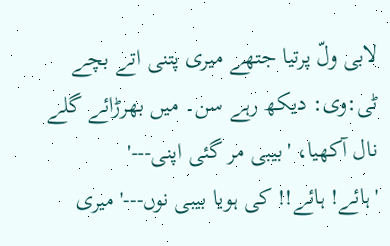لابی ولّ پرتیا جتھے میری پتنی اتے بچے ٹی:وی: دیکھ رہے سن۔ میں بھرڑائے گلے نال آکھیا، 'بیبی مر گئی اپنی---'
'ہائے! ہائے!! کی ہویا بیبی نوں---' میری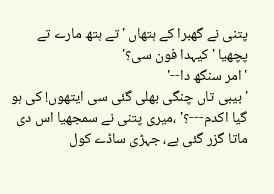پتنی نے گھبرا کے ہتھاں 'تے ہتھ مارے تے پچھیا 'کیہدا فون سی؟'
'امر سنگھ دا--'
'بیبی تاں چنگی بھلی گئی سی ایتھوں! کی ہو گیا اکدم---؟' ،میری پتنی نے سمجھیا اس دی ماتا گزر گئی ہے، جہڑی ساڈے کول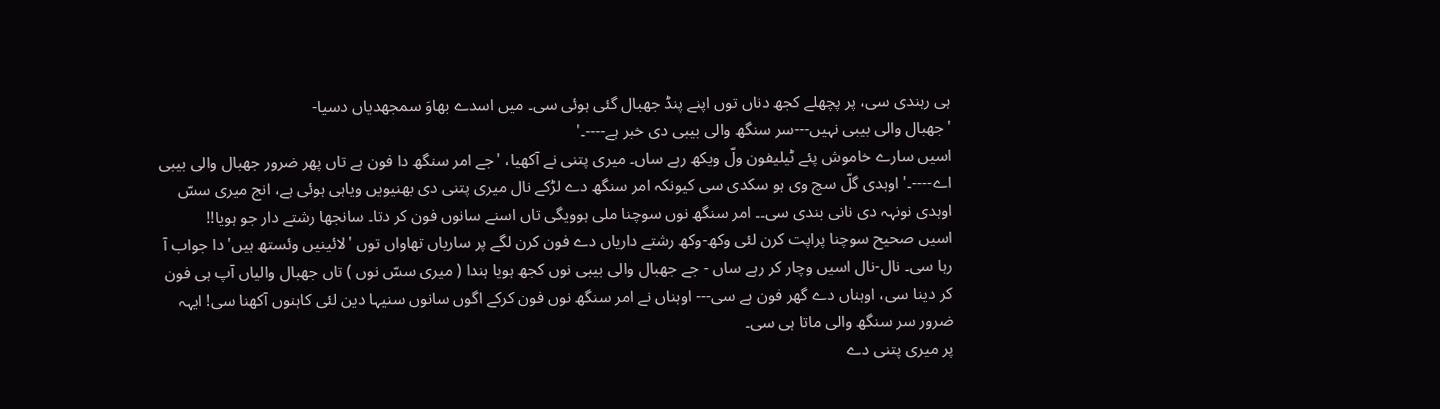ہی رہندی سی، پر پچھلے کجھ دناں توں اپنے پنڈ جھبال گئی ہوئی سی۔ میں اسدے بھاوَ سمجھدیاں دسیا-
'جھبال والی بیبی نہیں---سر سنگھ والی بیبی دی خبر ہے----۔'
اسیں سارے خاموش پئے ٹیلیفون ولّ ویکھ رہے ساں۔ میری پتنی نے آکھیا، 'جے امر سنگھ دا فون ہے تاں پھر ضرور جھبال والی بیبی اے----۔' اوہدی گلّ سچ وی ہو سکدی سی کیونکہ امر سنگھ دے لڑکے نال میری پتنی دی بھنیویں ویاہی ہوئی ہے، انج میری سسّ اوہدی نونہہ دی نانی بندی سی۔۔ امر سنگھ نوں سوچنا ملی ہوویگی تاں اسنے سانوں فون کر دتا۔ سانجھا رشتے دار جو ہویا!!
اسیں صحیح سوچنا پراپت کرن لئی وکھ-وکھ رشتے داریاں دے فون کرن لگے پر ساریاں تھاواں توں 'لائینیں وئستھ ہیں' دا جواب آ رہا سی۔ نال-نال اسیں وچار کر رہے ساں - جے جھبال والی بیبی نوں کجھ ہویا ہندا ( میری سسّ نوں ) تاں جھبال والیاں آپ ہی فون کر دینا سی، اوہناں دے گھر فون ہے سی--- اوہناں نے امر سنگھ نوں فون کرکے اگوں سانوں سنیہا دین لئی کاہنوں آکھنا سی! ایہہ ضرور سر سنگھ والی ماتا ہی سی۔
پر میری پتنی دے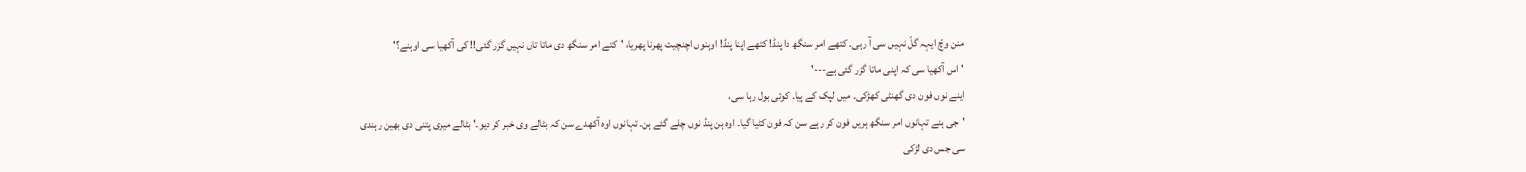منن وچّ ایہہ گلّ نہیں سی آ رہی۔ کتھے امر سنگھ دا پنڈ! کتھے اپنا پنڈ! اوہنوں اچنچیت پھرنا پھریا، 'کتے امر سنگھ دی ماتا تاں نہیں گزر گئی!! کی آکھیا سی اوہنے؟'
'اس آکھیا سی کہ اپنی ماتا گزر گئی ہے---'
اینے نوں فون دی گھنٹی کھڑکی۔ میں لپک کے پیا۔ کوئی بول رہا سی،
'جی ہنے تہانوں امر سنگھ ہریں فون کر رہے سن کہ فون کٹیا گیا۔ اوہ ہن پنڈ نوں چلے گئے ہن۔ تہانوں اوہ آکھدے سن کہ بٹالے وی خبر کر دیو۔' بٹالے میری پتنی دی بھین رہندی سی جس دی لڑکی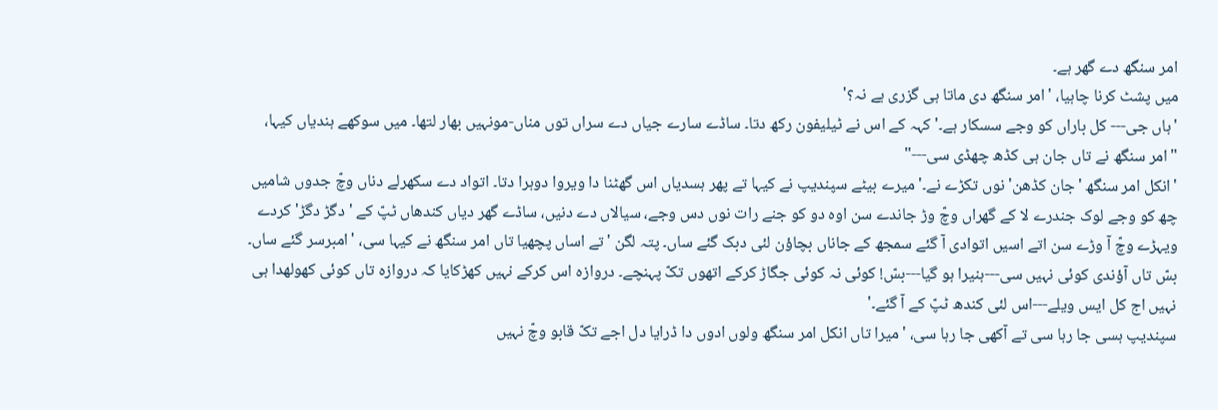امر سنگھ دے گھر ہے۔
میں پشٹ کرنا چاہیا، 'امر سنگھ دی ماتا ہی گزری ہے نہ؟'
'ہاں جی--- کل باراں کو وجے سسکار ہے۔' کہہ کے اس نے ٹیلیفون رکھ دتا۔ ساڈے سارے جیاں دے سراں توں مناں-مونہیں بھار لتھا۔ میں سوکھے ہندیاں کیہا، "امر سنگھ نے تاں جان ہی کڈھ چھڈی سی---"
'انکل امر سنگھ 'جان کڈھن' نوں تکڑے نے۔' میرے بیٹے سپندیپ نے کیہا تے پھر ہسدیاں اس گھٹنا دا ویروا دوہرا دتا۔ اتواد دے سکھرلے دناں وچّ جدوں شامیں چھ کو وجے لوک جندرے لا کے گھراں وچّ وڑ جاندے سن اوہ دو کو جنے رات نوں دس وجے، سیالاں دے دنیں، ساڈے گھر دیاں کندھاں ٹپّ کے 'دگڑ دگڑ' کردے ویہڑے وچّ آ وڑے سن اتے اسیں اتوادی آ گئے سمجھ کے جاناں بچاؤن لئی دبک گئے ساں۔ پتہ لگن 'تے اساں پچھیا تاں امر سنگھ نے کیہا سی، 'امبرسر گئے ساں۔ بسّ تاں آؤندی کوئی نہیں سی---ہنیرا ہو گیا---بسّ! کوئی نہ کوئی جگاڑ کرکے اتھوں تکّ پہنچے۔ دروازہ اس کرکے نہیں کھڑکایا کہ دروازہ تاں کوئی کھولھدا ہی نہیں اج کل ایس ویلے---اس لئی کندھ ٹپّ کے آ گئے۔'
سپندیپ ہسی جا رہا سی تے آکھی جا رہا سی، 'میرا تاں انکل امر سنگھ ولوں ادوں دا ڈرایا دل اجے تکّ قابو وچّ نہیں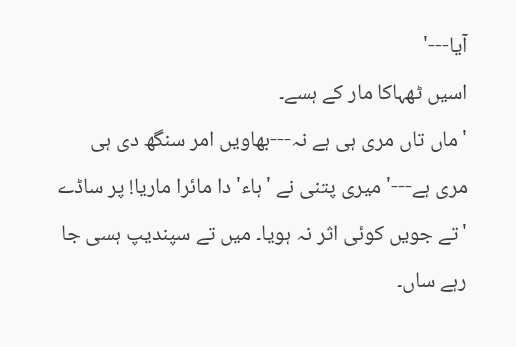آیا---'
اسیں ٹھہاکا مار کے ہسے۔
'ماں تاں مری ہی ہے نہ---بھاویں امر سنگھ دی ہی مری ہے---' میری پتنی نے 'ہاء' دا مائرا ماریا! پر ساڈے 'تے جویں کوئی اثر نہ ہویا۔ میں تے سپندیپ ہسی جا رہے ساں۔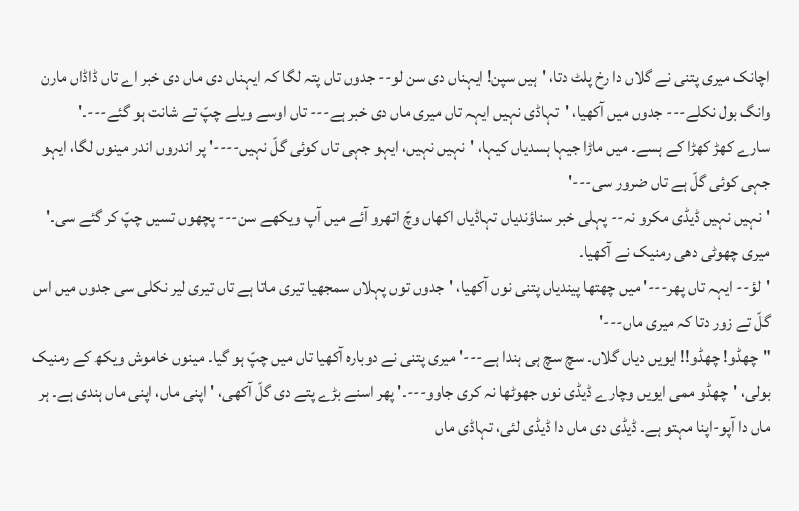اچانک میری پتنی نے گلاں دا رخ پلٹ دتا، 'ہیں سپن! ایہناں دی سن لو-- جدوں تاں پتہ لگا کہ ایہناں دی ماں دی خبر اے تاں ڈاڈاں مارن وانگ بول نکلے--- جدوں میں آکھیا، 'تہاڈی نہیں ایہہ تاں میری ماں دی خبر ہے--- تاں اوسے ویلے چپّ تے شانت ہو گئے---۔'
سارے کھڑ کھڑا کے ہسے۔ میں ماڑا جیہا ہسدیاں کیہا، 'نہیں نہیں، ایہو جہی تاں کوئی گلّ نہیں----' پر اندروں اندر مینوں لگا، ایہو جہی کوئی گلّ ہے تاں ضرور سی---'
'نہیں نہیں ڈیڈی مکرو نہ-- پہلی خبر سناؤندیاں تہاڈیاں اکھاں وچّ اتھرو آئے میں آپ ویکھے سن--- پچھوں تسیں چپّ کر گئے سی۔' میری چھوٹی دھی رمنیک نے آکھیا۔
'لؤ-- ایہہ تاں پھر---' میں چھتھا پیندیاں پتنی نوں آکھیا، 'جدوں توں پہلاں سمجھیا تیری ماتا ہے تاں تیری لیر نکلی سی جدوں میں اس گلّ تے زور دتا کہ میری ماں---'
"چھڈو! چھڈو!! ایویں دیاں گلاں۔ سچ سچ ہی ہندا ہے---' میری پتنی نے دوبارہ آکھیا تاں میں چپّ ہو گیا۔ مینوں خاموش ویکھ کے رمنیک بولی، 'چھڈو ممی ایویں وچارے ڈیڈی نوں جھوٹھا نہ کری جاوو---۔' پھر اسنے بڑے پتے دی گلّ آکھی، 'اپنی ماں، اپنی ماں ہندی ہے۔ ہر ماں دا آپو-اپنا مہتو ہے۔ ڈیڈی دی ماں دا ڈیڈی لئی، تہاڈی ماں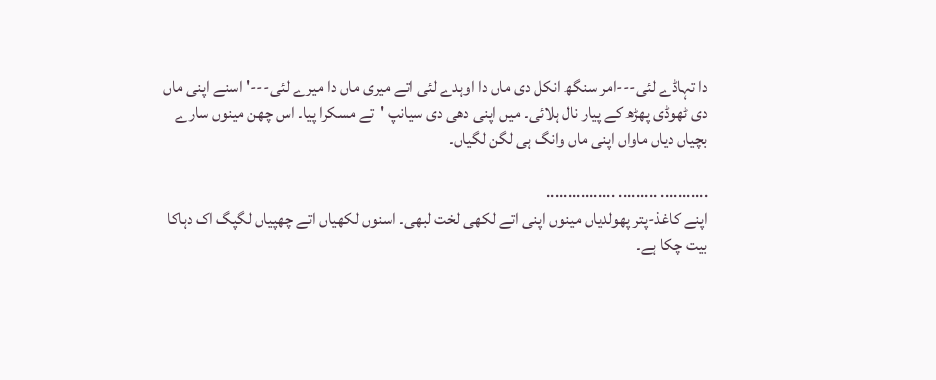دا تہاڈے لئی---امر سنگھ انکل دی ماں دا اوہدے لئی اتے میری ماں دا میرے لئی---' اسنے اپنی ماں دی ٹھوڈی پھڑھ کے پیار نال ہلائی۔ میں اپنی دھی دی سیانپ 'تے مسکرا پیا۔ اس چھن مینوں سارے بچیاں دیاں ماواں اپنی ماں وانگ ہی لگن لگیاں۔

........... ......... ................
اپنے کاغذ-پتر پھولدیاں مینوں اپنی اتے لکھی لخت لبھی۔ اسنوں لکھیاں اتے چھپیاں لگپگ اک دہاکا بیت چکا ہے۔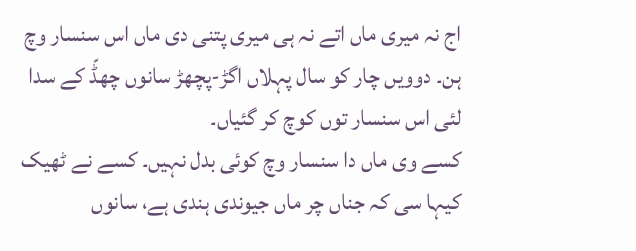اج نہ میری ماں اتے نہ ہی میری پتنی دی ماں اس سنسار وچ ہن۔ دوویں چار کو سال پہلاں اگڑ-پچھڑ سانوں چھڈّ کے سدا لئی اس سنسار توں کوچ کر گئیاں۔
کسے وی ماں دا سنسار وچ کوئی بدل نہیں۔ کسے نے ٹھیک کیہا سی کہ جناں چر ماں جیوندی ہندی ہے، سانوں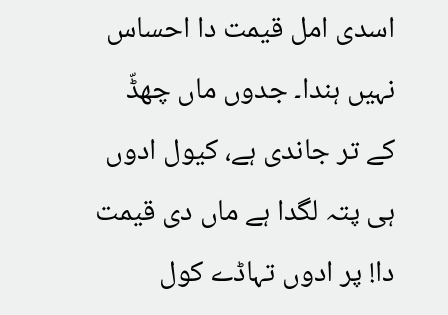اسدی امل قیمت دا احساس نہیں ہندا۔ جدوں ماں چھڈّ کے تر جاندی ہے، کیول ادوں ہی پتہ لگدا ہے ماں دی قیمت دا! پر ادوں تہاڈے کول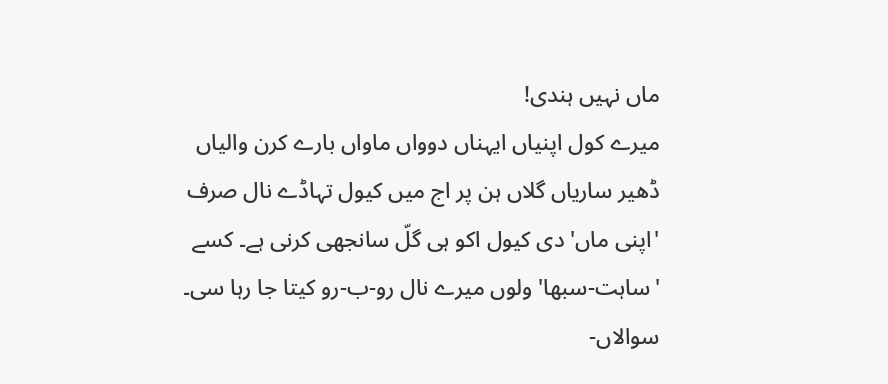ماں نہیں ہندی!
میرے کول اپنیاں ایہناں دوواں ماواں بارے کرن والیاں ڈھیر ساریاں گلاں ہن پر اج میں کیول تہاڈے نال صرف 'اپنی ماں' دی کیول اکو ہی گلّ سانجھی کرنی ہے۔ کسے 'ساہت-سبھا' ولوں میرے نال رو-ب-رو کیتا جا رہا سی۔ سوالاں-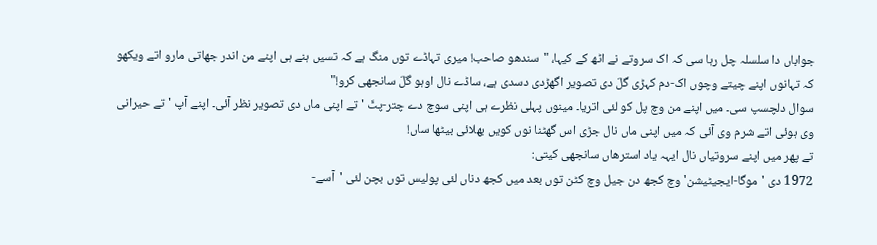جواباں دا سلسلہ چل رہا سی کہ اک سروتے نے اٹھ کے کیہا، "سندھو صاحب! میری تہاڈے توں منگ ہے کہ تسیں ہنے ہی اپنے من اندر جھاتی مارو اتے ویکھو کہ تہانوں اپنے چیتے وچوں اک-دم کہڑی گلّ دی تصویر اگھڑدی دسدی ہے، ساڈے نال اوہو گلّ سانجھی کرو!"
سوال دلچسپ سی۔ میں اپنے من وچ پل کو لئی اتریا۔ مینوں پہلی نظرے ہی اپنی سوچ دے چتر-پٹّ 'تے اپنی ماں دی تصویر نظر آئی۔ اپنے آپ 'تے حیرانی وی ہوئی اتے شرم وی آئی کہ میں اپنی ماں نال جڑی اس گھٹنا نوں کویں بھلائی بیٹھا ساں!
تے پھر میں اپنے سروتیاں نال ایہہ یاد استرھاں سانجھی کیتی:
1972 دی 'موگا-ایجیٹیشن' وچ کجھ دن جیل وچ کٹن توں بعد میں کجھ دناں لئی پولیس توں بچن لئی 'آسے-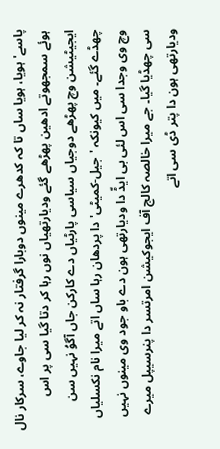پاسے' ہویا، ہویا ساں تا کہ کدھرے مینوں دوبارا گرفتار نہ کر لیا جاوے، سرکار نال ہوئے سمجھوتے ادھین پھڑھے گئے ودیارتھیاں نوں رہا کر دتا گیا سی پر اس ایجیٹیشن وچ پھڑھے دوجیاں سیاسی پارٹیاں دے کارکن جاں آگوُ نہیں سن چھڈے گئے۔ میں کیونکہ 'جیل-کمیٹی' دا پردھان رہا ساں اتے میرا نام نکسلیاں وچ وی وجدا سی اس لئی بی ایڈّ دا ودیارتھی ہون دے باو جود وی مینوں نہیں سی چھڈیا گیا۔ جے میرا خالصہ کالج آف ایجوکیشن امرتسر دا پنرسیپل میرے ودیارتھی ہون دا پتر ڈی سی اتے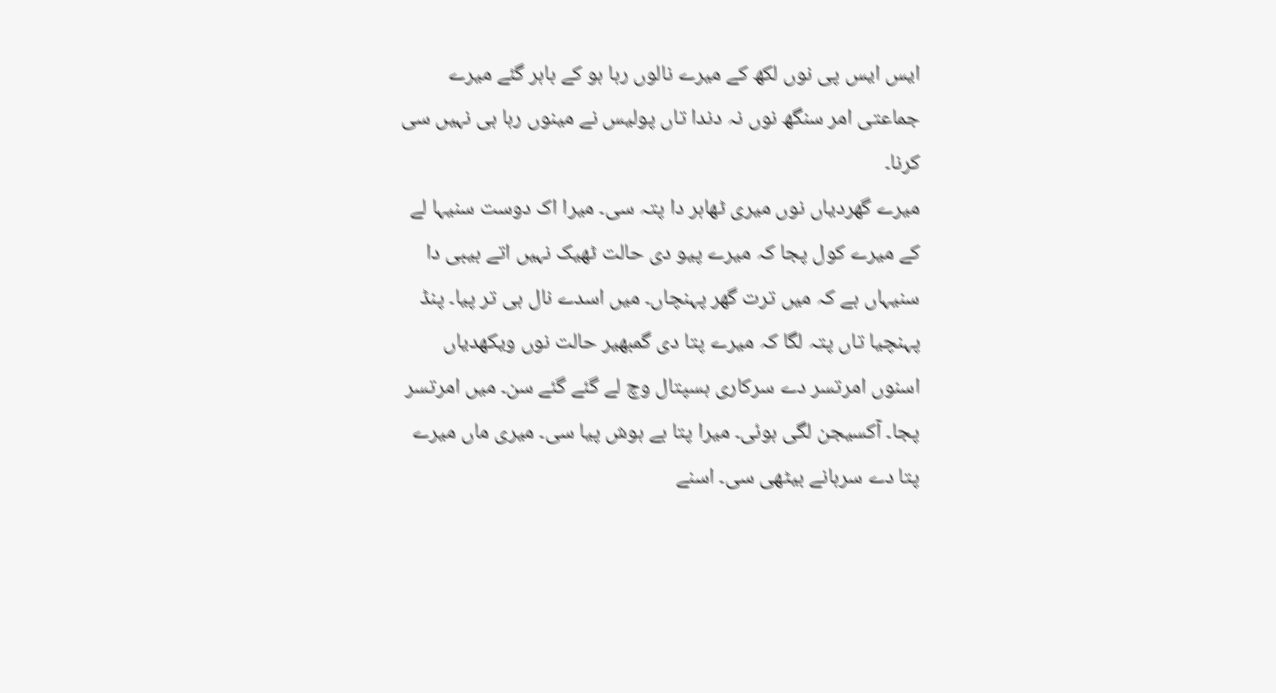ایس ایس پی نوں لکھ کے میرے نالوں رہا ہو کے باہر گئے میرے جماعتی امر سنگھ نوں نہ دندا تاں پولیس نے مینوں رہا ہی نہیں سی کرنا۔
میرے گھردیاں نوں میری ٹھاہر دا پتہ سی۔ میرا اک دوست سنیہا لے کے میرے کول پجا کہ میرے پیو دی حالت ٹھیک نہیں اتے بیبی دا سنیہاں ہے کہ میں ترت گھر پہنچاں۔ میں اسدے نال ہی تر پیا۔ پنڈ پہنچیا تاں پتہ لگا کہ میرے پتا دی گمبھیر حالت نوں ویکھدیاں اسنوں امرتسر دے سرکاری ہسپتال وچ لے گئے گئے سن۔ میں امرتسر پجا۔ آکسیجن لگی ہوئی۔ میرا پتا بے ہوش پیا سی۔ میری ماں میرے پتا دے سرہانے بیٹھی سی۔ اسنے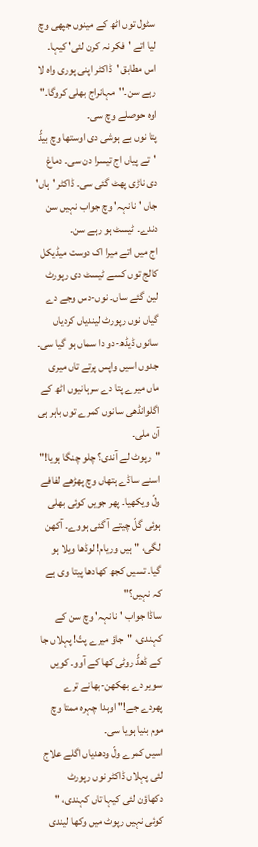سٹول توں اٹھ کے مینوں جپھی وچ لیا اتے 'فکر نہ کرن لئی' کیہا۔ اس مطابق 'ڈاکٹر اپنی پوری واہ لا رہے سن۔''مہانراج بھلی کروگا۔" اوہ حوصلے وچ سی۔
پتا نوں بے ہوشی دی اوستھا وچ بیڈّ 'تے پیاں اج تیسرا دن سی۔ دماغ دی ناڑی پھٹ گئی سی۔ ڈاکٹر 'ہاں' جاں 'نانہہ' وچ جواب نہیں سن دندے۔ ٹیسٹ ہو رہے سن۔
اج میں اتے میرا اک دوست میڈیکل کالج توں کسے ٹیسٹ دی رپورٹ لین گئے ساں۔ نوں-دس وجے دے گیاں نوں رپورٹ لیندیاں کردیاں سانوں ڈیڈھ-دو دا سماں ہو گیا سی۔ جدوں اسیں واپس پرتے تاں میری ماں میرے پتا دے سرہانیوں اٹھ کے اگلوانڈھی سانوں کمرے توں باہر ہی آن ملی۔
"رپوٹ لے آندی؟ چلو چنگا ہویا!" اسنے ساڈے ہتھاں وچ پھڑھے لفافے ولّ ویکھیا۔ پھر جویں کوئی بھلی ہوئی گلّ چیتے آ گئی ہووے۔ آکھن لگی، "ہیں وریام! لوڈھا ویلا ہو گیا۔ تسیں کجھ کھادھا پیتا وی ہے کہ نہیں؟"
ساڈا جواب 'نانہہ' وچ سن کے کہندی، "جاؤ میرے پتّ! پہلاں جا کے ڈھڈّ روٹی کھا کے آوو۔ کویں سویر دے بھکھن-بھانے ترے پھردے جے!" اوہدا چہرہ ممتا وچ موم بنیا ہویا سی۔
اسیں کمرے ولّ ودھدیاں اگلے علاج لئی پہلاں ڈاکٹر نوں رپورٹ دکھاؤن لئی کیہا تاں کہندی، " کوئی نہیں رپوٹ میں وکھا لیندی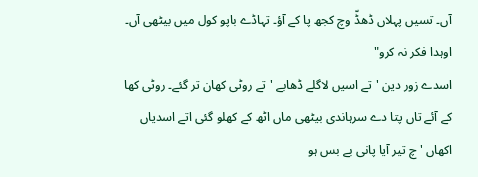آں۔ تسیں پہلاں ڈھڈّ وچ کجھ پا کے آؤ۔ تہاڈے باپو کول میں بیٹھی آں۔ اوہدا فکر نہ کرو"
اسدے زور دین 'تے اسیں لاگلے ڈھابے 'تے روٹی کھان تر گئے۔ روٹی کھا کے آئے تاں پتا دے سرہاندی بیٹھی ماں اٹھ کے کھلو گئی اتے اسدیاں اکھاں 'چ تیر آیا پانی بے بس ہو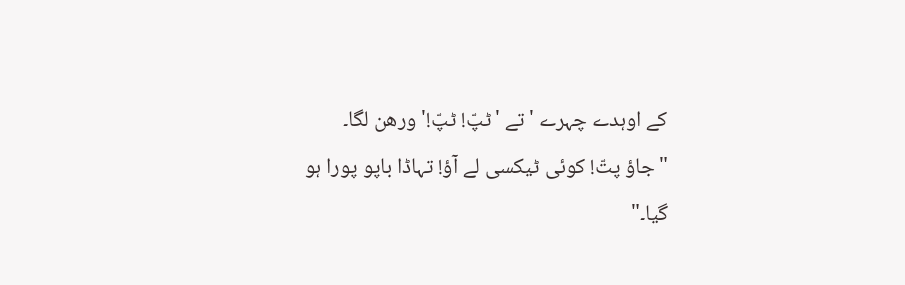کے اوہدے چہرے 'تے 'ٹپّ! ٹپّ!' ورھن لگا۔
"جاؤ پتّ! کوئی ٹیکسی لے آؤ! تہاڈا باپو پورا ہو گیا۔"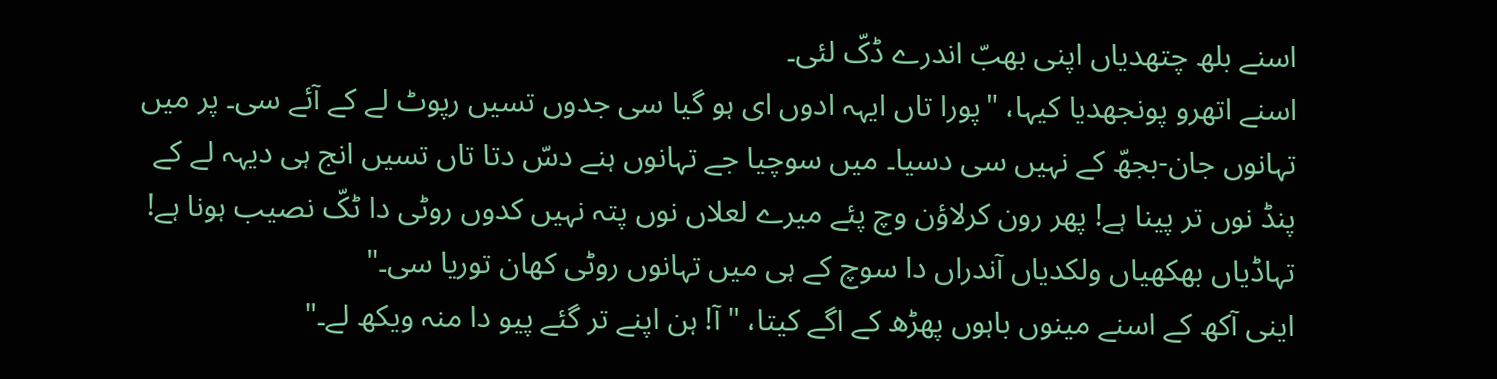اسنے بلھ چتھدیاں اپنی بھبّ اندرے ڈکّ لئی۔
اسنے اتھرو پونجھدیا کیہا، "پورا تاں ایہہ ادوں ای ہو گیا سی جدوں تسیں رپوٹ لے کے آئے سی۔ پر میں تہانوں جان-بجھّ کے نہیں سی دسیا۔ میں سوچیا جے تہانوں ہنے دسّ دتا تاں تسیں انج ہی دیہہ لے کے پنڈ نوں تر پینا ہے! پھر رون کرلاؤن وچ پئے میرے لعلاں نوں پتہ نہیں کدوں روٹی دا ٹکّ نصیب ہونا ہے! تہاڈیاں بھکھیاں ولکدیاں آندراں دا سوچ کے ہی میں تہانوں روٹی کھان توریا سی۔"
اینی آکھ کے اسنے مینوں باہوں پھڑھ کے اگے کیتا، "آ! ہن اپنے تر گئے پیو دا منہ ویکھ لے۔"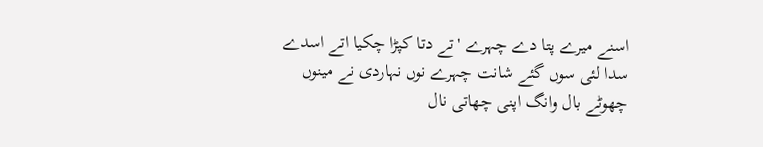اسنے میرے پتا دے چہرے 'تے دتا کپڑا چکیا اتے اسدے سدا لئی سوں گئے شانت چہرے نوں نہاردی نے مینوں چھوٹے بال وانگ اپنی چھاتی نال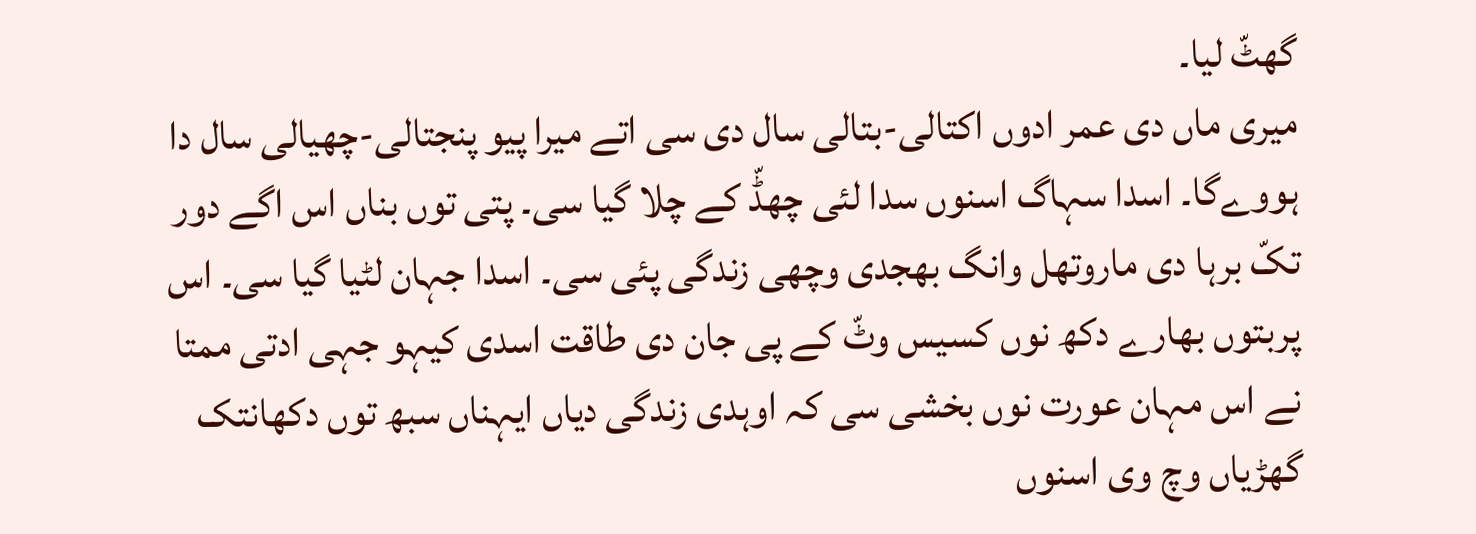گھٹّ لیا۔
میری ماں دی عمر ادوں اکتالی-بتالی سال دی سی اتے میرا پیو پنجتالی-چھیالی سال دا ہووےگا۔ اسدا سہاگ اسنوں سدا لئی چھڈّ کے چلا گیا سی۔ پتی توں بناں اس اگے دور تکّ برہا دی ماروتھل وانگ بھجدی وچھی زندگی پئی سی۔ اسدا جہان لٹیا گیا سی۔ اس پربتوں بھارے دکھ نوں کسیس وٹّ کے پی جان دی طاقت اسدی کیہو جہی ادتی ممتا نے اس مہان عورت نوں بخشی سی کہ اوہدی زندگی دیاں ایہناں سبھ توں دکھانتک گھڑیاں وچ وی اسنوں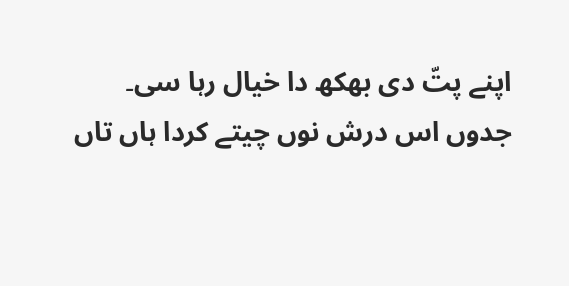اپنے پتّ دی بھکھ دا خیال رہا سی۔
جدوں اس درش نوں چیتے کردا ہاں تاں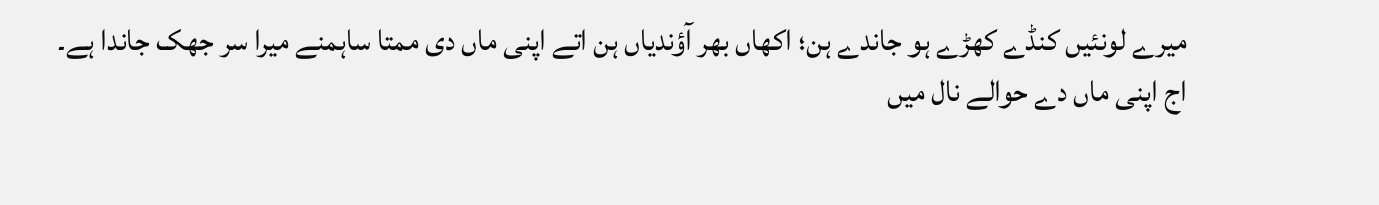میرے لونئیں کنڈے کھڑے ہو جاندے ہن؛ اکھاں بھر آؤندیاں ہن اتے اپنی ماں دی ممتا ساہمنے میرا سر جھک جاندا ہے۔
اج اپنی ماں دے حوالے نال میں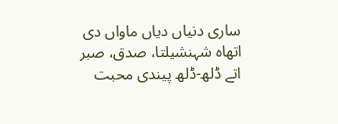ساری دنیاں دیاں ماواں دی اتھاہ شہنشیلتا، صدق، صبر اتے ڈلھ-ڈلھ پیندی محبت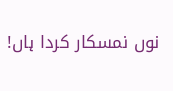نوں نمسکار کردا ہاں!